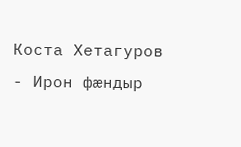Коста Хетагуров - Ирон фæндыр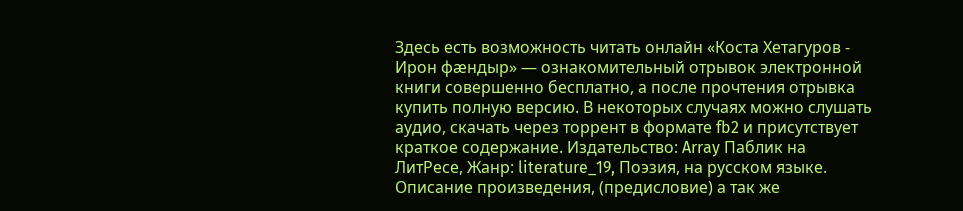Здесь есть возможность читать онлайн «Коста Хетагуров - Ирон фæндыр» — ознакомительный отрывок электронной книги совершенно бесплатно, а после прочтения отрывка купить полную версию. В некоторых случаях можно слушать аудио, скачать через торрент в формате fb2 и присутствует краткое содержание. Издательство: Array Паблик на ЛитРесе, Жанр: literature_19, Поэзия, на русском языке. Описание произведения, (предисловие) а так же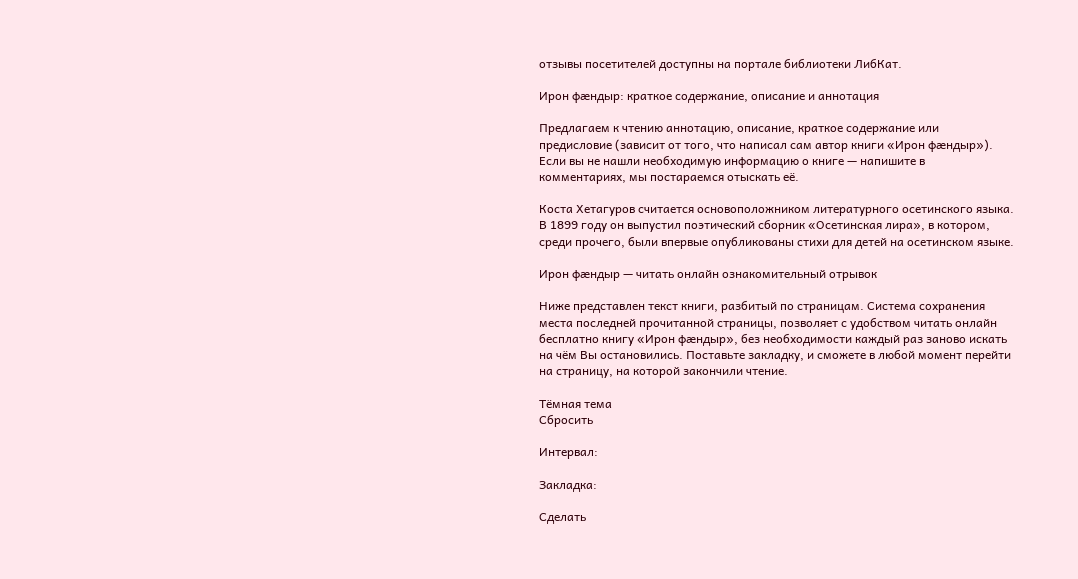отзывы посетителей доступны на портале библиотеки ЛибКат.

Ирон фæндыр: краткое содержание, описание и аннотация

Предлагаем к чтению аннотацию, описание, краткое содержание или предисловие (зависит от того, что написал сам автор книги «Ирон фæндыр»). Если вы не нашли необходимую информацию о книге — напишите в комментариях, мы постараемся отыскать её.

Коста Хетагуров считается основоположником литературного осетинского языка. В 1899 году он выпустил поэтический сборник «Осетинская лира», в котором, среди прочего, были впервые опубликованы стихи для детей на осетинском языке.

Ирон фæндыр — читать онлайн ознакомительный отрывок

Ниже представлен текст книги, разбитый по страницам. Система сохранения места последней прочитанной страницы, позволяет с удобством читать онлайн бесплатно книгу «Ирон фæндыр», без необходимости каждый раз заново искать на чём Вы остановились. Поставьте закладку, и сможете в любой момент перейти на страницу, на которой закончили чтение.

Тёмная тема
Сбросить

Интервал:

Закладка:

Сделать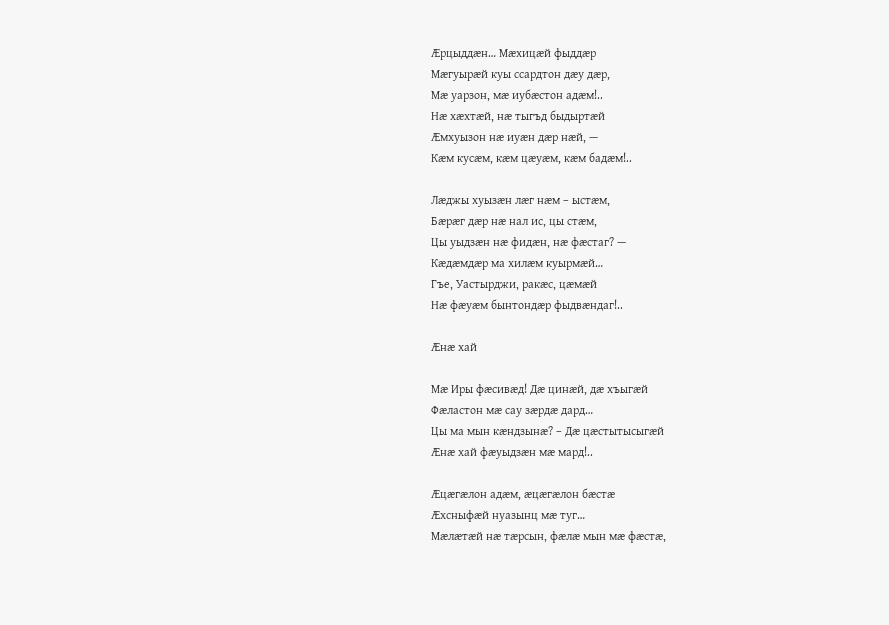Æрцыддæн… Мæхицæй фыддæр
Мæгуырæй куы ссардтон дæу дæр,
Мæ уарзон, мæ иубæстон адæм!..
Нæ хæхтæй, нæ тыгъд быдыртæй
Æмхуызон нæ иуæн дæр нæй, —
Кæм кусæм, кæм цæуæм, кæм бадæм!..

Лæджы хуызæн лæг нæм – ыстæм,
Бæрæг дæр нæ нал ис, цы стæм,
Цы уыдзæн нæ фидæн, нæ фæстаг? —
Кæдæмдæр ма хилæм куырмæй…
Гъе, Уастырджи, ракæс, цæмæй
Нæ фæуæм бынтондæр фыдвæндаг!..

Æнæ хай

Мæ Иры фæсивæд! Дæ цинæй, дæ хъыгæй
Фæластон мæ сау зæрдæ дард…
Цы ма мын кæндзынæ? – Дæ цæстытысыгæй
Æнæ хай фæуыдзæн мæ мард!..

Æцæгæлон адæм, æцæгæлон бæстæ
Æхсныфæй нуазынц мæ туг…
Мæлæтæй нæ тæрсын, фæлæ мын мæ фæстæ,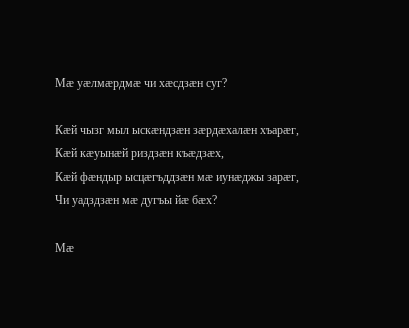Мæ уæлмæрдмæ чи хæсдзæн суг?

Кæй чызг мыл ыскæндзæн зæрдæхалæн хъарæг,
Кæй кæуынæй риздзæн къæдзæх,
Кæй фæндыр ысцæгъддзæн мæ иунæджы зарæг,
Чи уадздзæн мæ дугъы йæ бæх?

Мæ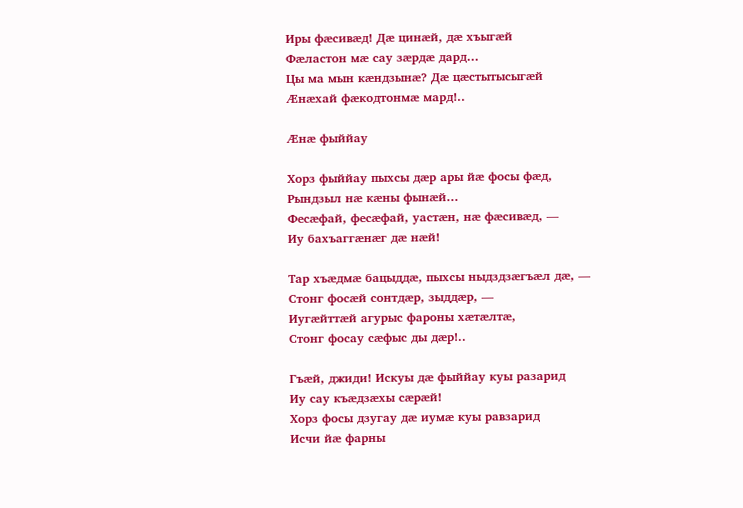Иры фæсивæд! Дæ цинæй, дæ хъыгæй
Фæластон мæ сау зæрдæ дард…
Цы ма мын кæндзынæ? Дæ цæстытысыгæй
Æнæхай фæкодтонмæ мард!..

Æнæ фыййау

Хорз фыййау пыхсы дæр ары йæ фосы фæд,
Рындзыл нæ кæны фынæй…
Фесæфай, фесæфай, уастæн, нæ фæсивæд, —
Иу бахъаггæнæг дæ нæй!

Тар хъæдмæ бацыддæ, пыхсы ныдздзæгъæл дæ, —
Стонг фосæй сонтдæр, зыддæр, —
Иугæйттæй агурыс фароны хæтæлтæ,
Стонг фосау сæфыс ды дæр!..

Гъæй, джиди! Искуы дæ фыййау куы разарид
Иу сау къæдзæхы сæрæй!
Хорз фосы дзугау дæ иумæ куы равзарид
Исчи йæ фарны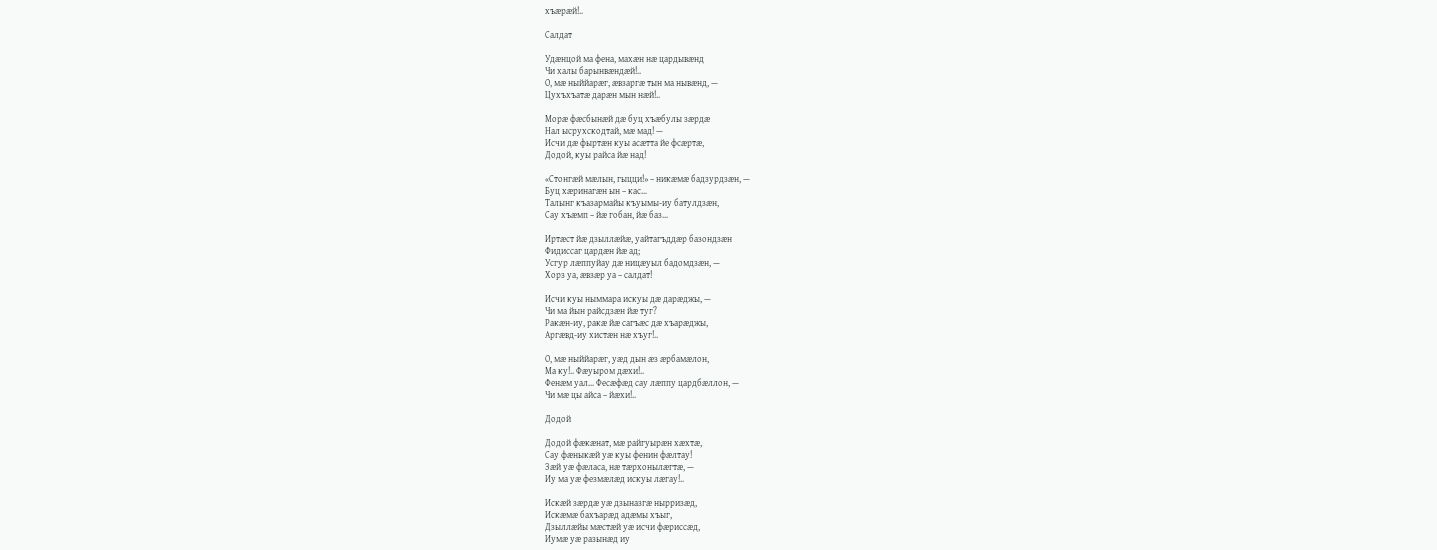хъæрæй!..

Салдат

Удæнцой ма фена, махæн нæ цардывæнд
Чи халы барынвæндæй!..
О, мæ ныййарæг, æвзаргæ тын ма нывæнд, —
Цухъхъатæ дарæн мын нæй!..

Морæ фæсбынæй дæ буц хъæбулы зæрдæ
Нал ысрухскодтай, мæ мад! —
Исчи дæ фыртæн куы асæтта йе фсæртæ,
Додой, куы райса йæ над!

«Стонгæй мæлын, гыцци!» – никæмæ бадзурдзæн, —
Буц хæринагæн ын – кас…
Талынг къазармайы къуымы-иу батулдзæн,
Сау хъæмп – йæ гобан, йæ баз…

Иртæст йæ дзыллæйæ, уайтагъддæр базондзæн
Фидиссаг цардæн йæ ад;
Усгур лæппуйау дæ ницæуыл бадомдзæн, —
Хорз уа, æвзæр уа – салдат!

Исчи куы ныммара искуы дæ дарæджы, —
Чи ма йын райсдзæн йæ туг?
Ракæн-иу, ракæ йæ сагъæс дæ хъарæджы,
Аргæвд-иу хистæн нæ хъуг!..

О, мæ ныййарæг, уæд дын æз æрбамæлон,
Ма ку!.. Фæуыром дæхи!..
Фенæм уал… Фесæфæд сау лæппу цардбæллон, —
Чи мæ цы айса – йæхи!..

Додой

Додой фæкæнат, мæ райгуырæн хæхтæ,
Сау фæныкæй уæ куы фенин фæлтау!
Зæй уæ фæласа, нæ тæрхонылæгтæ, —
Иу ма уæ фезмæлæд искуы лæгау!..

Искæй зæрдæ уæ дзыназгæ нырризæд,
Искæмæ бахъарæд адæмы хъыг,
Дзыллæйы мæстæй уæ исчи фæриссæд,
Иумæ уæ разынæд иу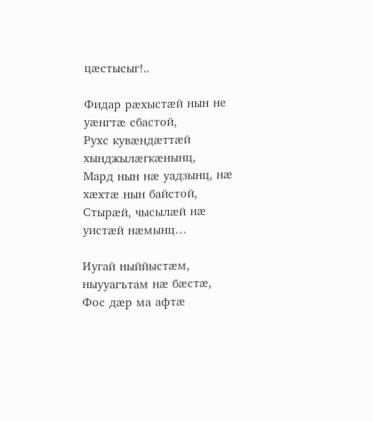цæстысыг!..

Фидар рæхыстæй нын не уæнгтæ сбастой,
Рухс кувæндæттæй хынджылæгкæнынц,
Мард нын нæ уадзынц, нæ хæхтæ нын байстой,
Стырæй, чысылæй нæ уистæй нæмынц…

Иугай ныййыстæм, ныууагътам нæ бæстæ,
Фос дæр ма афтæ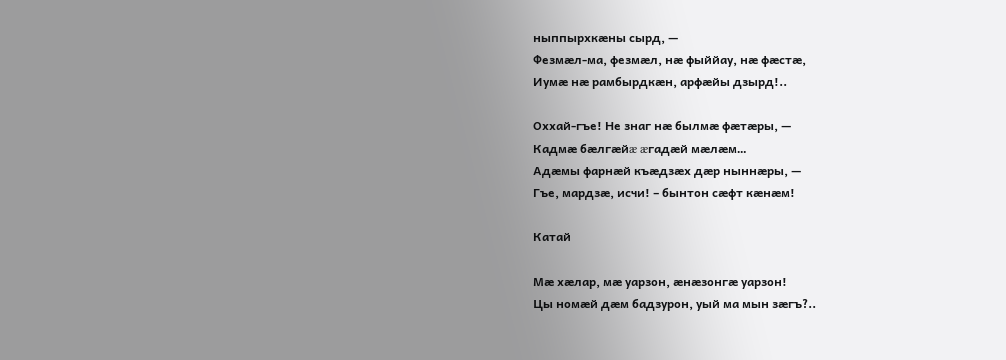ныппырхкæны сырд, —
Фезмæл-ма, фезмæл, нæ фыййау, нæ фæстæ,
Иумæ нæ рамбырдкæн, арфæйы дзырд!..

Оххай-гъе! Не знаг нæ былмæ фæтæры, —
Кадмæ бæлгæйæ æгадæй мæлæм…
Адæмы фарнæй къæдзæх дæр ныннæры, —
Гъе, мардзæ, исчи! – бынтон сæфт кæнæм!

Катай

Мæ хæлар, мæ уарзон, æнæзонгæ уарзон!
Цы номæй дæм бадзурон, уый ма мын зæгъ?..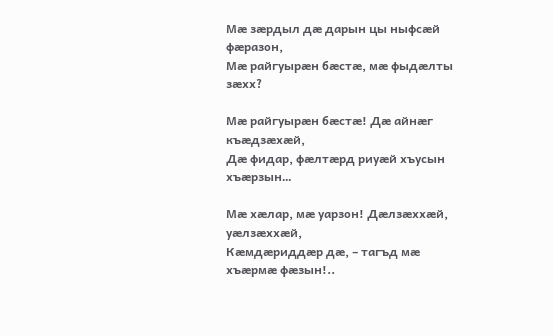Мæ зæрдыл дæ дарын цы ныфсæй фæразон,
Мæ райгуырæн бæстæ, мæ фыдæлты зæхх?

Мæ райгуырæн бæстæ! Дæ айнæг къæдзæхæй,
Дæ фидар, фæлтæрд риуæй хъусын хъæрзын…

Мæ хæлар, мæ уарзон! Дæлзæххæй, уæлзæххæй,
Кæмдæриддæр дæ, – тагъд мæ хъæрмæ фæзын!..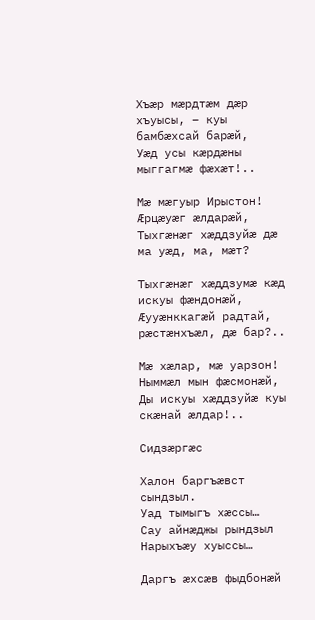Хъæр мæрдтæм дæр хъуысы, – куы бамбæхсай барæй,
Уæд усы кæрдæны мыггагмæ фæхæт!..

Мæ мæгуыр Ирыстон! Æрцæуæг æлдарæй,
Тыхгæнæг хæддзуйæ дæ ма уæд, ма, мæт?

Тыхгæнæг хæддзумæ кæд искуы фæндонæй,
Æууæнккагæй радтай, рæстæнхъæл, дæ бар?..

Мæ хæлар, мæ уарзон! Ныммæл мын фæсмонæй,
Ды искуы хæддзуйæ куы скæнай æлдар!..

Сидзæргæс

Халон баргъæвст сындзыл.
Уад тымыгъ хæссы…
Сау айнæджы рындзыл
Нарыхъæу хуыссы…

Даргъ æхсæв фыдбонæй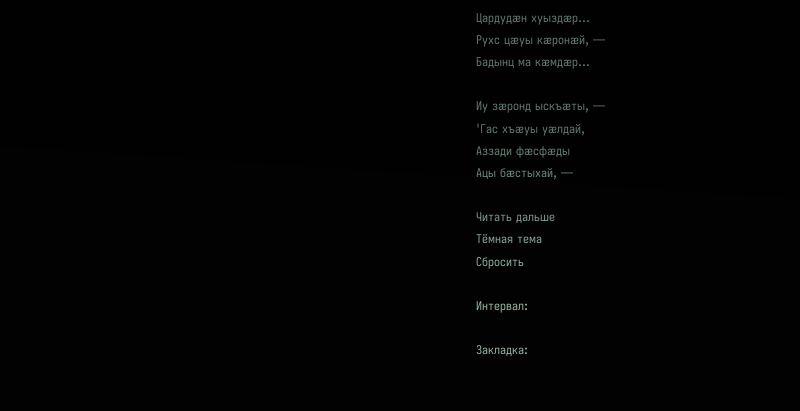Цардудæн хуыздæр…
Рухс цæуы кæронæй, —
Бадынц ма кæмдæр…

Иу зæронд ыскъæты, —
'Гас хъæуы уæлдай,
Аззади фæсфæды
Ацы бæстыхай, —

Читать дальше
Тёмная тема
Сбросить

Интервал:

Закладка: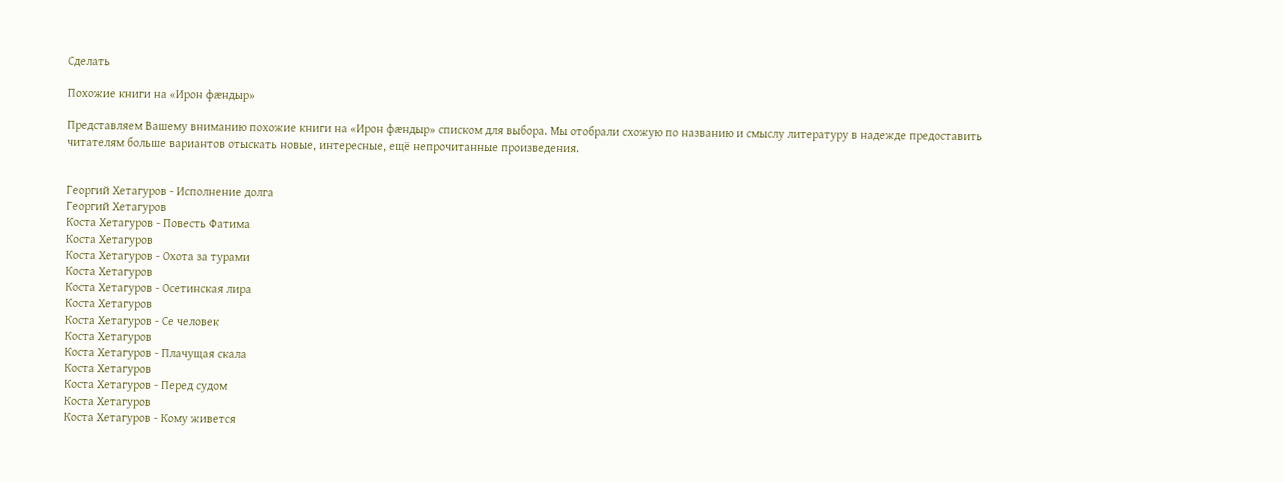Сделать

Похожие книги на «Ирон фæндыр»

Представляем Вашему вниманию похожие книги на «Ирон фæндыр» списком для выбора. Мы отобрали схожую по названию и смыслу литературу в надежде предоставить читателям больше вариантов отыскать новые, интересные, ещё непрочитанные произведения.


Георгий Хетагуров - Исполнение долга
Георгий Хетагуров
Коста Хетагуров - Повесть Фатима
Коста Хетагуров
Коста Хетагуров - Охота за турами
Коста Хетагуров
Коста Хетагуров - Осетинская лира
Коста Хетагуров
Коста Хетагуров - Се человек
Коста Хетагуров
Коста Хетагуров - Плачущая скала
Коста Хетагуров
Коста Хетагуров - Перед судом
Коста Хетагуров
Коста Хетагуров - Кому живется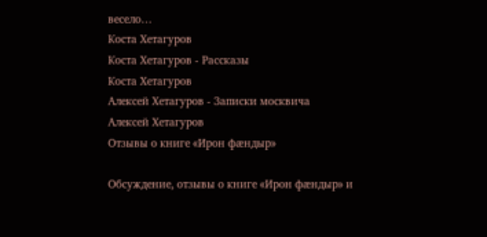весело…
Коста Хетагуров
Коста Хетагуров - Рассказы
Коста Хетагуров
Алексей Хетагуров - Записки москвича
Алексей Хетагуров
Отзывы о книге «Ирон фæндыр»

Обсуждение, отзывы о книге «Ирон фæндыр» и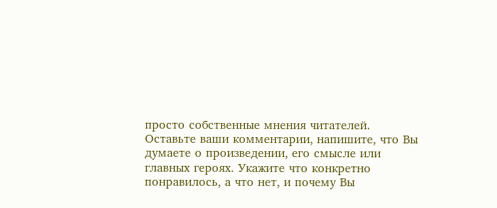просто собственные мнения читателей. Оставьте ваши комментарии, напишите, что Вы думаете о произведении, его смысле или главных героях. Укажите что конкретно понравилось, а что нет, и почему Вы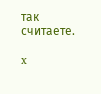так считаете.

x